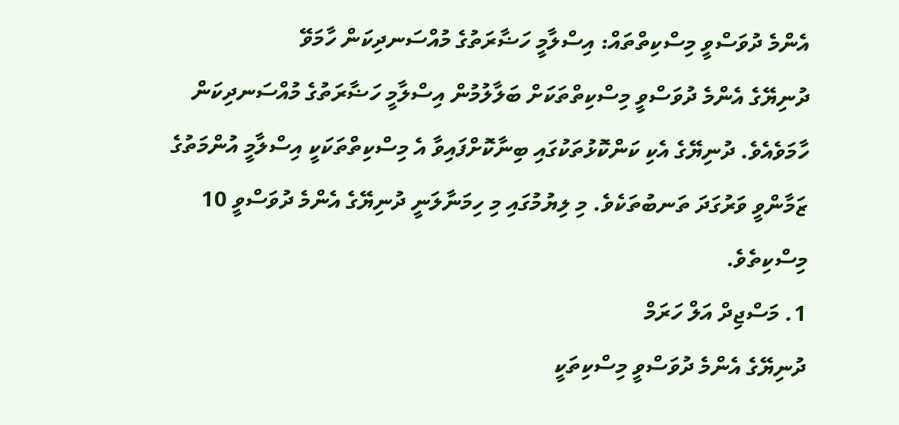އެންމެ ދުވަސްވީ މިސްކިތްތައް: އިސްލާމީ ހަޟާރަތުގެ މުއްސަނދިކަން ހާމަވޭ
ދުނިޔޭގެ އެންމެ ދުވަސްވީ މިސްކިތްތަކަށް ބަލާލުމުން އިސްލާމީ ހަޟާރަތުގެ މުއްސަނދިކަން ހާމަވެއެވެ. ދުނިޔޭގެ އެކި ކަންކޮޅުތަކުގައި ބިނާކޮށްފައިވާ އެ މިސްކިތްތަކަކީ އިސްލާމީ އުންމަތުގެ ޒަމާންވީ ވަރުގަދަ ތަނބުތަކެވެ. މި ލިޔުމުގައި މި ހިމަނާލަނީ ދުނިޔޭގެ އެންމެ ދުވަސްވީ 10 މިސްކިތެވެ.
1. މަސްޖިދް އަލް ހަރަމް
ދުނިޔޭގެ އެންމެ ދުވަސްވީ މިސްކިތަކީ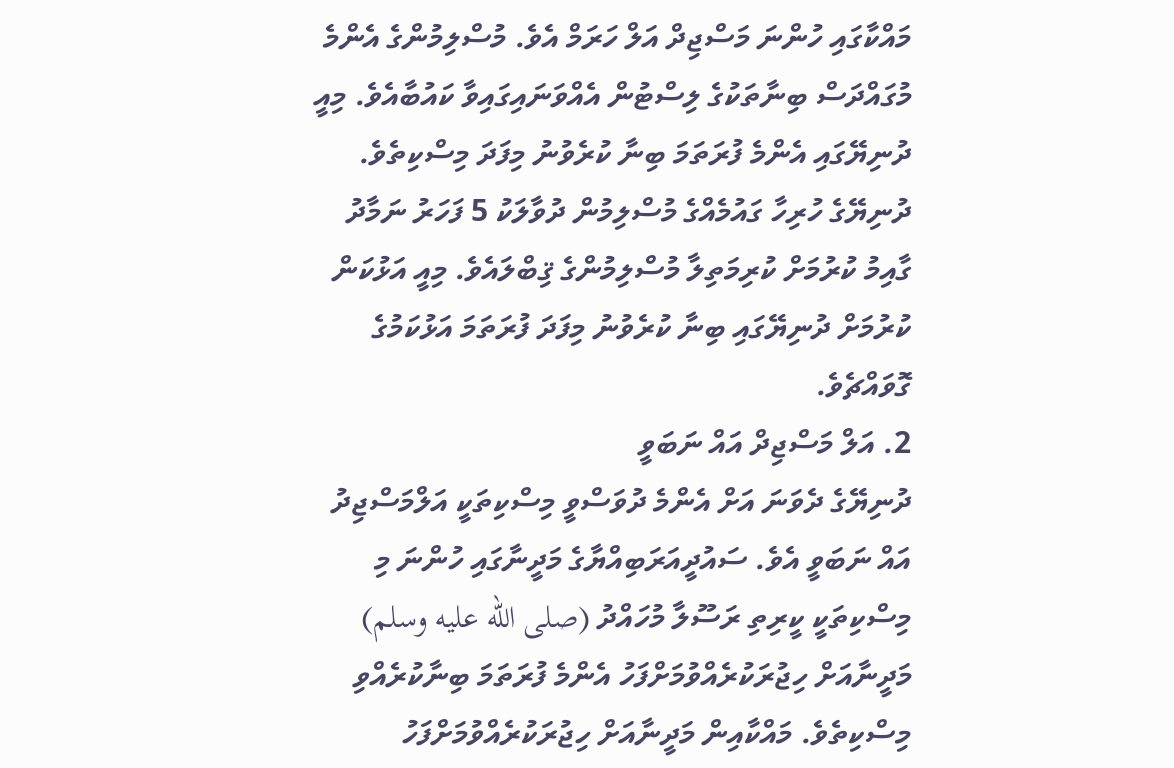މައްކާގައި ހުންނަ މަސްޖިދް އަލް ހަރަމް އެވެ. މުސްލިމުންގެ އެންމެ މުގައްދަސް ބިނާތަކުގެ ލިސްޓުން އެއްވަނައިގައިވާ ކައުބާއެވެ. މިއީ ދުނިޔޭގައި އެންމެ ފުރަތަމަ ބިނާ ކުރެވުނު މިފަދަ މިސްކިތެވެ.
ދުނިޔޭގެ ހުރިހާ ގައުމެއްގެ މުސްލިމުން ދުވާލަކު 5 ފަހަރު ނަމާދު ގާއިމު ކުރުމަށް ކުރިމަތިލާ މުސްލިމުންގެ ޤިބްލައެވެ. މިއީ އަޅުކަން ކުރުމަށް ދުނިޔޭގައި ބިނާ ކުރެވުނު މިފަދަ ފުރަތަމަ އަޅުކަމުގެ ގޮވައްޗެވެ.
2. އަލް މަސްޖިދް އައް ނަބަވީ
ދުނިޔޭގެ ދެވަނަ އަށް އެންމެ ދުވަސްވީ މިސްކިތަކީ އަލްމަސްޖިދު އައް ނަބަވީ އެވެ. ސައުދީއަރަބިއްޔާގެ މަދީނާގައި ހުންނަ މި މިސްކިތަކީ ކީރިތި ރަސޫލާ މުހައްދު (صلى الله عليه وسلم) މަދީނާއަށް ހިޖުރަކުރެއްވުމަށްފަހު އެންމެ ފުރަތަމަ ބިނާކުރެއްވި މިސްކިތެވެ. މައްކާއިން މަދީނާއަށް ހިޖުރަކުރެއްވުމަށްފަހު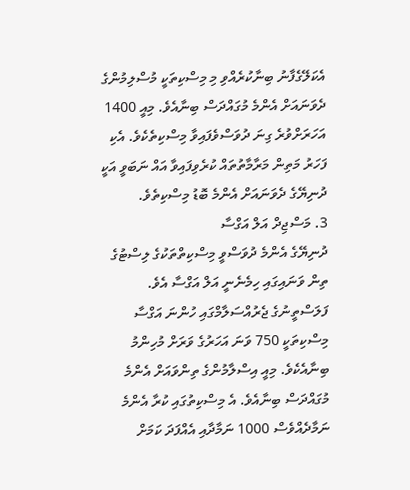އެކަލޭގެފާނު ބިނާކުރެއްވި މި މިސްކިތަކީ މުސްލިމުންގެ ދެވަނައަށް އެންމެ މުގައްދަސް ބިނާއެވެ. މިއީ 1400 އަހަރަށްވުރެ ގިނަ ދުވަސްވެފައިވާ މިސްކިތެކެވެ. އެކި ފަހަރު މަތިން މަރާމާތުތައް ކުރެވިފައިވާ އައް ނަބަވީ އަކީ ދުނިޔޭގެ ދެވަނައަށް އެންމެ ބޮޑު މިސްކިތެވެ.
3. މަސްޖިދް އަލް އަގްސާ
ދުނިޔޭގެ އެންމެ ދުވަސްވީ މިސްކިތްތަކުގެ ލިސްޓުގެ ތިން ވަނައިގައި ހިމެނެނީ އަލް އަގްސާ އެވެ. ފަލަސްތީނުގެ ޖެރުއްސަލާމްގައި ހުންނަ އަގްސާ މިސްކިތަކީ 750 ވަނަ އަހަރުގެ ވަރަށް މުހިންމު ބިނާއެކެވެ. މިއީ އިސްލާމުންގެ ތިންވައަށް އެންމެ މުގައްދަސް ބިނާއެވެ. އެ މިސްކިތުގައި ކުރާ އެންމެ ނަމާދެއްވެސް 1000 ނަމާދާއި އެއްފަދަ ކަމަށް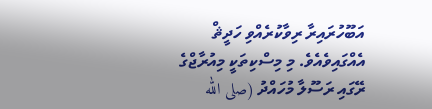އަބޫހުރައިރާ ރިވާކުރެއްވި ހަދީޘް އެއްގައިވެއެވެ. މި މިސްކިތަކީ މިއުރާޖްގެ ރޭގައި ރަސޫލާ މުހައްދު (صلى الله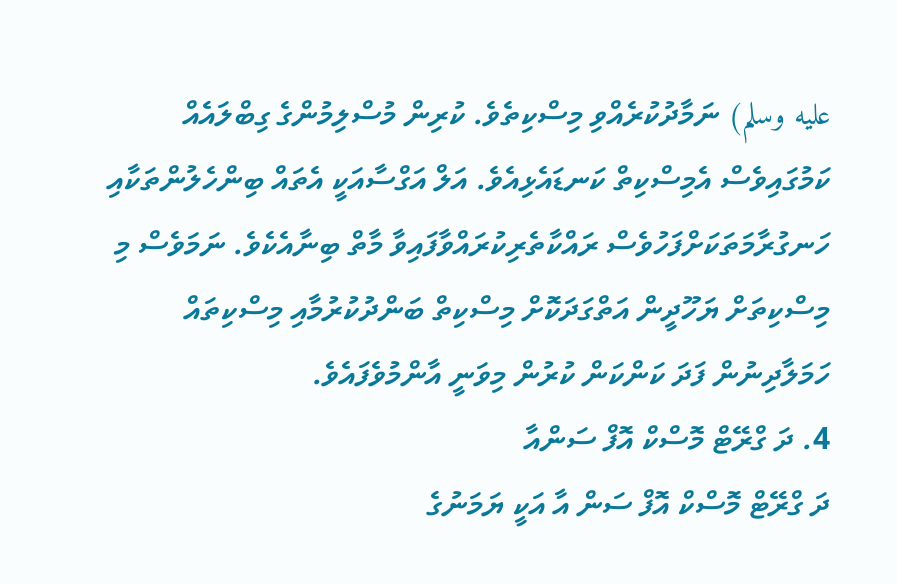عليه وسلم) ނަމާދުކުރެއްވި މިސްކިތެވެ. ކުރިން މުސްލިމުންގެ ގިބްލައެއް ކަމުގައިވެސް އެމިސްކިތް ކަނޑައެޅިއެވެ. އަލް އަގްސާއަކީ އެތައް ބިންހެލުންތަކާއި ހަނގުރާމަތަކަށްފަހުވެސް ރައްކާތެރިކުރައްވާފައިވާ މާތް ބިނާއެކެވެ. ނަމަވެސް މި މިސްކިތަށް ޔަހޫދީން އަތްގަދަކޮށް މިސްކިތް ބަންދުކުރުމާއި މިސްކިތައް ހަމަލާދިނުން ފަދަ ކަންކަން ކުރުން މިވަނީ އާންމުވެފައެވެ.
4. ދަ ގްރޭޓް މޮސްކް އޮފް ސަންއާ
ދަ ގްރޭޓް މޮސްކް އޮފް ސަން އާ އަކީ ޔަމަނުގެ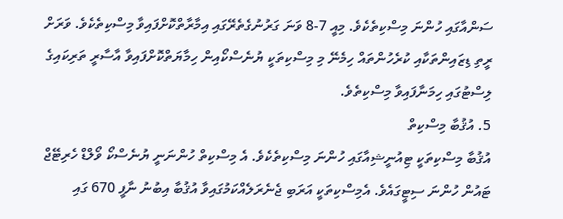ސަންއާގައި ހުންނަ މިސްކިތެކެވެ. މިއީ 7-8 ވަނަ ގަރުނުގެތެރޭގައި އިމާރާތްކޮށްފައިވާ މިސްކިތެކެވެ. ވަރަށް ރީތި ޑިޒައިންތަކާއި ކުރެހުންތައް ހިމެނޭ މި މިސްކިތަކީ ޔުނެސްކޯއިން ހިމާޔަތްކޮށްފައިވާ އާސާރީ ތަރިކައިގެ ލިސްޓުގައި ހިމަނާފައިވާ މިސްކިތެވެ.
5. އުޤުބާ މިސްކިތް
އުޤުބާ މިސްކިތަކީ ޓިއުނީޝިއާގައި ހުންނަ މިސްކިތެކެވެ. އެ މިސްކިތް ހުންނަނީ ޔުނެސްކޯ ވޯލްޑް ހެރިޓޭޖް ޓައުން ހުންނަ ސިޓީގައެވެ. އެމިސްކިތަކީ އަރަބި ޖެނެރަލެއްކަމުގައިވާ އުޤުބާ އިބުނު ނާފީ 670 ގައި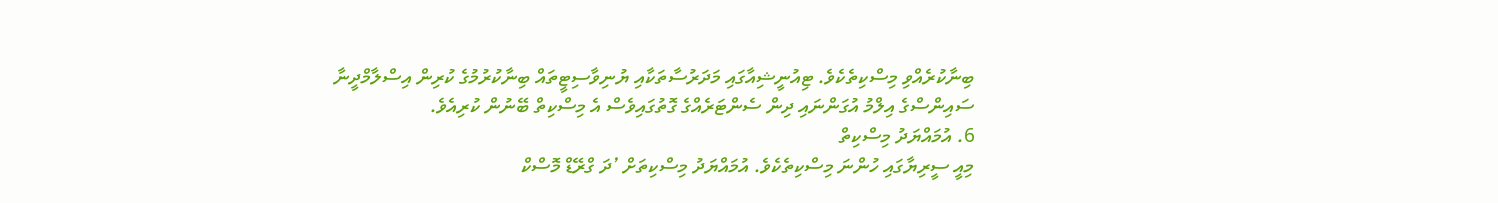ބިނާކުރެއްވި މިސްކިތެކެވެ. ޓިއުނީޝިއާގައި މަދަރުސާތަކާއި ޔުނިވާސިޓީތައް ބިނާކުރުމުގެ ކުރިން އިސްލާމްދީނާ ސައިންސްގެ އިލްމު އުގަންނައި ދިން ސެންޓަރެއްގެ ގޮތުގައިވެސް އެ މިސްކިތް ބޭނުން ކުރިއެވެ.
6. އުމައްޔަދު މިސްކިތް
މިއީ ސީރިޔާގައި ހުންނަ މިސްކިތެކެވެ. އުމައްޔަދު މިސްކިތަށް ’ދަ ގްރޭޑް މޮސްކް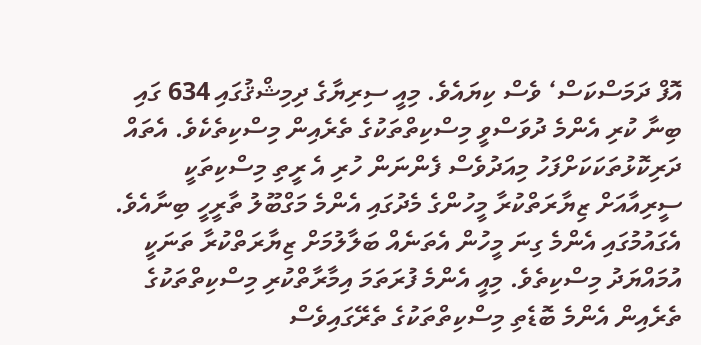އޮފް ދަމަސްކަސް‘ ވެސް ކިޔައެވެ. މިއީ ސިރިޔާގެ ދިމިޝްޤުގައި 634 ގައި ބިނާ ކުރި އެންމެ ދުވަސްވީ މިސްކިތްތަކުގެ ތެރެއިން މިސްކިތެކެވެ. އެތައް ދަރިކޮޅުތަކަކަށްފަހު މިއަދުވެސް ފެންނަން ހުރި އެ ރީތި މިސްކިތަކީ ސީރިއާއަށް ޒިޔާރަތްކުރާ މީހުންގެ މެދުގައި އެންމެ މަގްބޫލު ތާރީހީ ބިނާއެވެ. އެގައުމުގައި އެންމެ ގިނަ މީހުން އެތަނެއް ބަލާލުމަށް ޒިޔާރަތްކުރާ ތަނަކީ އުމައްޔަދު މިސްކިތެވެ. މިއީ އެންމެ ފުރަތަމަ އިމާރާތްކުރި މިސްކިތްތަކުގެ ތެރެއިން އެންމެ ބޮޑެތި މިސްކިތްތަކުގެ ތެރޭގައިވެސް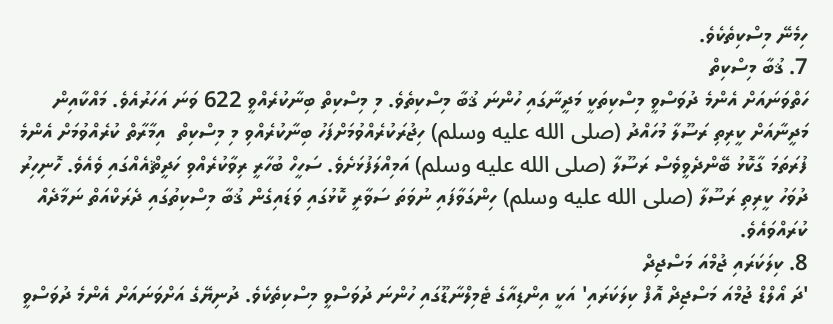ހިމެނޭ މިސްކިތެކެވެ.
7. ޤުބާ މިސްކިތް
ހަތްވަނައަށް އެންމެ ދުވަސްވީ މިސްކިތަކީ މަދީނާގައި ހުންނަ ޤުބާ މިސްކިތެވެ. މި މިސްކިތް ބިނާކުރެއްވީ 622 ވަނަ އަހަރުއެވެ. މައްކާއިން މަދީނާއަށް ކީރިތި ރަސޫލާ މުހައްދު (صلى الله عليه وسلم) ހިޖުރަކުރެއްވުމަށްފަހު ބިނާކުރެއްވި މި މިސްކިތް  އިމާރާތް ކުރެއްވުމަށް އެންމެ ފުރަތަމަ ގާކޮޅު ބޭންދެވީވެސް ރަސޫލާ (صلى الله عليه وسلم) އަމިއްލަފުޅަށެވެ. ސަހީހް ބުހާރީ ރިވާކުރެއްވި ހަދީޘްއެއްގައި ވެއެވެ. ހޮނިހިރު ދުވަހު ކީރިތި ރަސޫލާ (صلى الله عليه وسلم) ހިންގަވާފައި ނުވަތަ ސަވާރީ ކޮޅުގައި ވަޑައިގެން ޤުބާ މިސްކިތުގައި ދެރަކްއަތް ނަމާދެއް ކުރައްވައެވެ.
8. ކިލަކަރައި ޖުމްއަ މަސްޖިދް
'ދަ އޯލްޑް ޖުމްއަ މަސްޖިދް އޮފް ކިލަކަރައި' އަކީ އިންޑިއާގެ ޓެމިލްނާޑޫގައި ހުންނަ ދުވަސްވީ މިސްކިތެކެވެ. ދުނިޔޭގެ އަށްވަނައަށް އެންމެ ދުވަސްވީ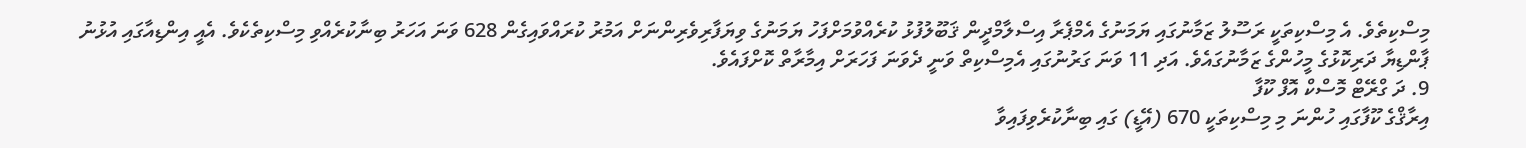މިސްކިތެވެ. އެ މިސްކިތަކީ ރަސޫލު ޒަމާނުގައި ޔަމަނުގެ އެމްޕެރާ އިސްލާމްދީން ޤަބޫލުފުޅު ކުރެއްވުމަށްފަހު ޔަމަނުގެ ވިޔަފާރިވެރިންނަށް އަމުރު ކުރައްވައިގެން 628 ވަނަ އަހަރު ބިނާކުރެއްވި މިސްކިތެކެވެ. އެއީ އިންޑިއާގައި އުޅުނު ޕާންޑިޔާ ދަރިކޮޅުގެ މީހުންގެ ޒަމާނުގައެވެ. އަދި 11 ވަނަ ގަރުނުގައި އެމިސްކިތް ވަނީ ދެވަނަ ފަހަރަށް އިމާރާތް ކޮށްފައެވެ.
9. ދަ ގްރޭޓް މޮސްކް އޮފް ކޫފާ
އިރާޤްގެ ކޫފާގައި ހުންނަ މި މިސްކިތަކީ 670 (އޭޑީ) ގައި ބިނާކުރެވިފައިވާ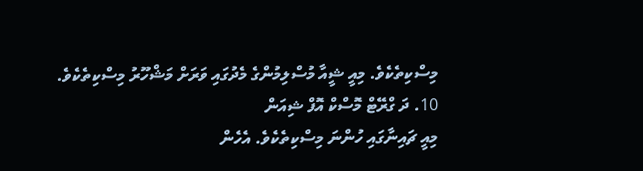މިސްކިތެކެވެ. މިއީ ޝީއާ މުސްލިމުންގެ މެދުގައި ވަރަށް މަޝްހޫރު މިސްކިތެކެވެ.
10. ދަ ގްރޭޓް މޮސްކް އޮފް ޝިއަން
މިއީ ޗައިނާގައި ހުންނަ މިސްކިތެކެވެ. އެހެން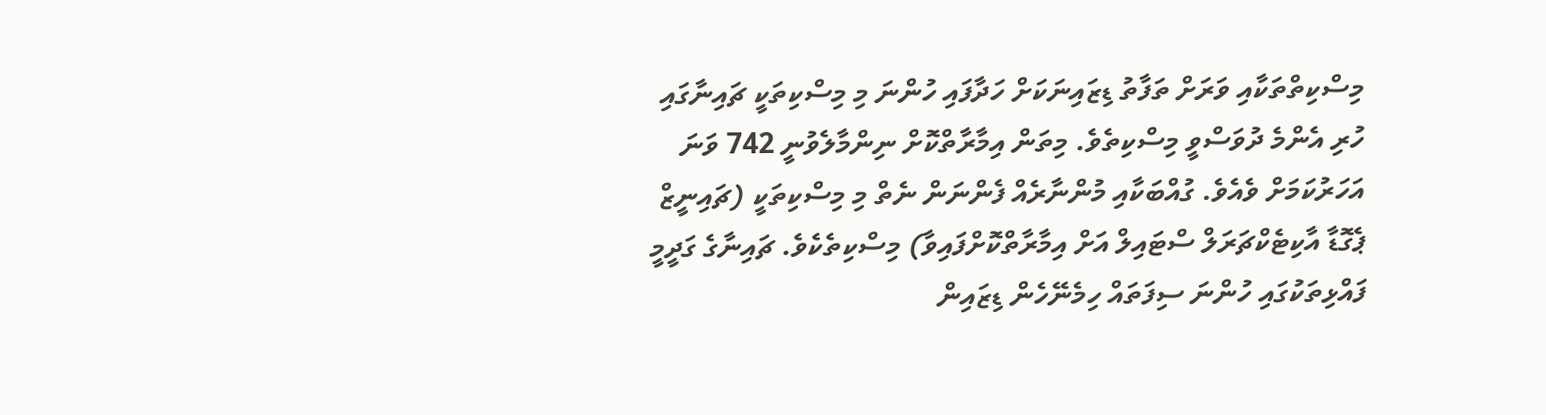މިސްކިތްތަކާއި ވަރަށް ތަފާތު ޑިޒައިނަކަށް ހަދާފައި ހުންނަ މި މިސްކިތަކީ ޗައިނާގައި ހުރި އެންމެ ދުވަސްވީ މިސްކިތެވެ. މިތަން އިމާރާތްކޮށް ނިންމާލެވުނީ 742 ވަނަ އަހަރުކަމަށް ވެއެވެ. ގުއްބަކާއި މުންނާރެއް ފެންނަން ނެތް މި މިސްކިތަކީ (ޗައިނީޒް ޕެގޮޑާ އާކިޓެކްޗަރަލް ސްޓައިލް އަށް އިމާރާތްކޮށްފައިވާ) މިސްކިތެކެވެ. ޗައިނާގެ ގަދީމީ ފައްޅިތަކުގައި ހުންނަ ސިފަތައް ހިމެނޭހެން ޑިޒައިން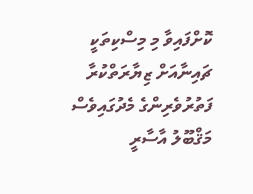ކޮށްފައިވާ މި މިސްކިތަކީ ޗައިނާއަށް ޒިޔާރަތްކުރާ ފަތުރުވެރިންގެ މެދުގައިވެސް މަޤްބޫލު އާސާރީ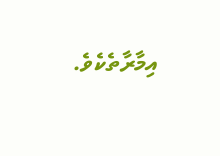އިމާރާތެކެވެ.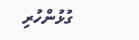ގުޅުންހުރި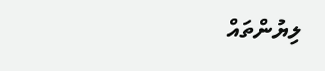ލިޔުންތައް